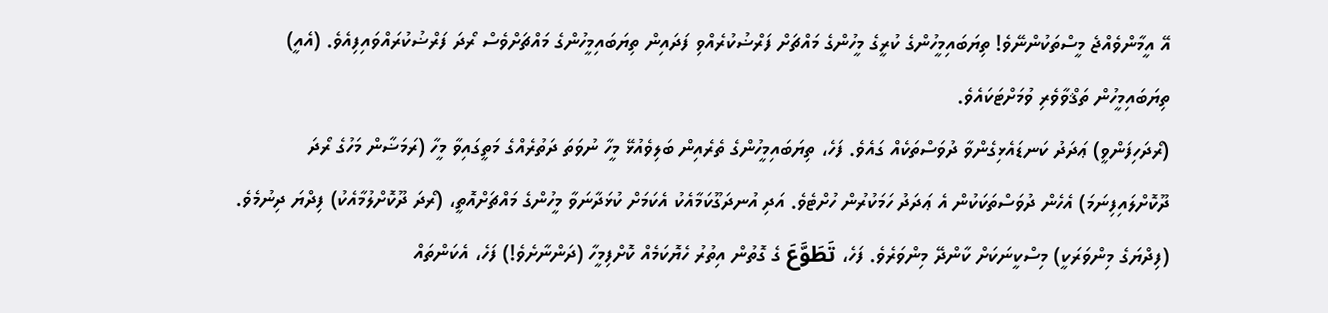އޭ އީމާންވެއްޖެ މީސްތަކުންނޭވެ! ތިޔަބައިމީހުންގެ ކުރީގެ މީހުންގެ މައްޗަށް ފަރްޟުކުރެއްވި ފަދައިން ތިޔަބައިމީހުންގެ މައްޗަށްވެސް ރޯދަ ފަރްޟުކުރައްވައިފިއެވެ. (އެއީ) ތިޔަބައިމީހުން ތަޤްވާވެރި ވުމަށްޓަކައެވެ.
(ރޯދަހިފަންވީ) ޢަދަދު ކަނޑައެޅިގެންވާ ދުވަސްތަކެއް ގައެވެ. ފަހެ، ތިޔަބައިމީހުންގެ ތެރެއިން ބަލިވެއުޅޭ މީހާ ނުވަތަ ދަތުރެއްގެ މަތީގައިވާ މީހާ (ރަމަޟާން މަހުގެ ރޯދަ ދޫކޮށްލައިފިނަމަ) އެހެން ދުވަސްތަކަކުން އެ ޢަދަދު ހަމަކުރުން ހުށްޓެވެ. އަދި އުނދަގޫކަމާއެކު އެކަމަށް ކުޅަދާނަވާ މީހުންގެ މައްޗަށްއޮތީ، (ރޯދަ ދޫކޮށްލުމާއެކު) ފިދްޔަ ދިނުމެވެ. (ފިދްޔަގެ މިންވަރަކީ) މިސްކީނަކަށް ކާންދޭ މިންވަރެވެ. ފަހެ، تَطَوَّعَ ގެ ގޮތުން އިތުރު ހެޔޮކަމެއް ކޮށްފިމީހާ (ދަންނާށެވެ!) ފަހެ، އެކަންތައް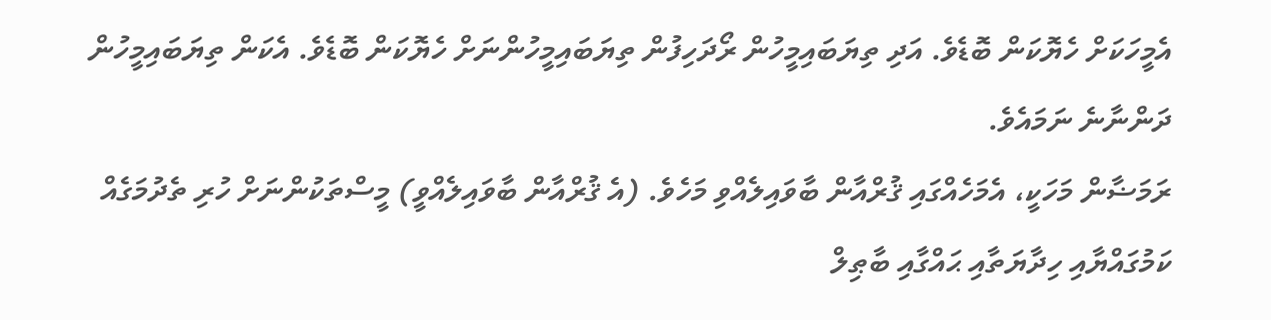އެމީހަކަށް ހެޔޮކަން ބޮޑެވެ. އަދި ތިޔަބައިމީހުން ރޯދަހިފުން ތިޔަބައިމީހުންނަށް ހެޔޮކަން ބޮޑެވެ. އެކަން ތިޔަބައިމީހުން ދަންނާނެ ނަމައެވެ.
ރަމަޟާން މަހަކީ، އެމަހެއްގައި ޤުރްއާން ބާވައިލެއްވި މަހެވެ. (އެ ޤުރްއާން ބާވައިލެއްވީ) މީސްތަކުންނަށް ހުރި ތެދުމަގެއް ކަމުގައްޔާއި ހިދާޔަތާއި ޙައްގާއި ބާޠިލް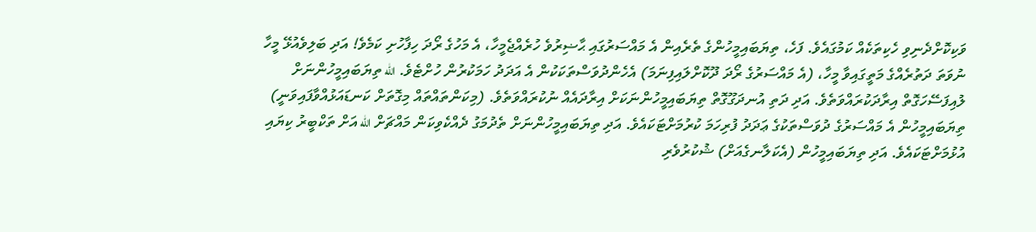ވަކިކޮށްދެނިވި ހެކިތަކެއް ކަމުގައެވެ. ފަހެ، ތިޔަބައިމީހުންގެ ތެރެއިން އެ މައްސަރުގައި ޙާޟިރުވެ ހުރެއްޖެމީހާ، އެ މަހުގެ ރޯދަ ހިފާހުށި ކަމެވެ! އަދި ބަލިވެއުޅޭ މީހާ ނުވަތަ ދަތުރެއްގެ މަތީގައިވާ މީހާ، (އެ މައްސަރުގެ ރޯދަ ދޫކޮށްލައިފިނަމަ) އެހެންދުވަސްތަކަކުން އެ އަދަދު ހަމަކުރުން ހުށްޓެވެ. الله ތިޔަބައިމީހުންނަށް ލުއިފަސޭހަގޮތް އިރާދަކުރައްވަތެވެ. އަދި ދަތި އުނދަގޫގޮތް ތިޔަބައިމީހުންނަކަށް އިރާދައެއް ނުކުރައްވަތެވެ. (މިކަންތައްތައް މިގޮތަށް ކަނޑައަޅުއްވާފައިވަނީ) ތިޔަބައިމީހުން އެ މައްސަރުގެ ދުވަސްތަކުގެ ޢަދަދު ފުރިހަމަ ކުރުމަށްޓަކައެވެ. އަދި ތިޔަބައިމީހުންނަށް ތެދުމަގު ދެއްކެވިކަން މައްޗަށް الله އަށް ތަކްބީރު ކިޔައި އުޅުމަށްޓަކައެވެ. އަދި ތިޔަބައިމީހުން (އެކަލާނގެއަށް) ޝުކުރުވެރި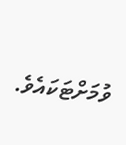ވުމަށްޓަކައެވެ.